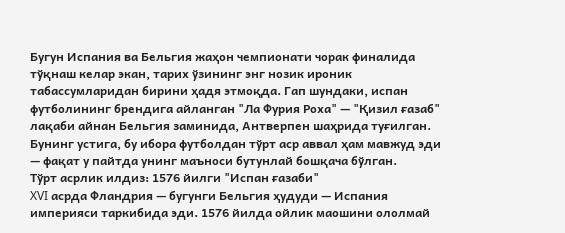Бугун Испания ва Бельгия жаҳон чемпионати чорак финалида тўқнаш келар экан, тарих ўзининг энг нозик ироник табассумларидан бирини ҳадя этмоқда. Гап шундаки, испан футболининг брендига айланган "Ла Фурия Роха" — "Қизил ғазаб" лақаби айнан Бельгия заминида, Антверпен шаҳрида туғилган. Бунинг устига, бу ибора футболдан тўрт аср аввал ҳам мавжуд эди — фақат у пайтда унинг маъноси бутунлай бошқача бўлган.
Тўрт асрлик илдиз: 1576 йилги "Испан ғазаби"
XVI асрда Фландрия — бугунги Бельгия ҳудуди — Испания империяси таркибида эди. 1576 йилда ойлик маошини ололмай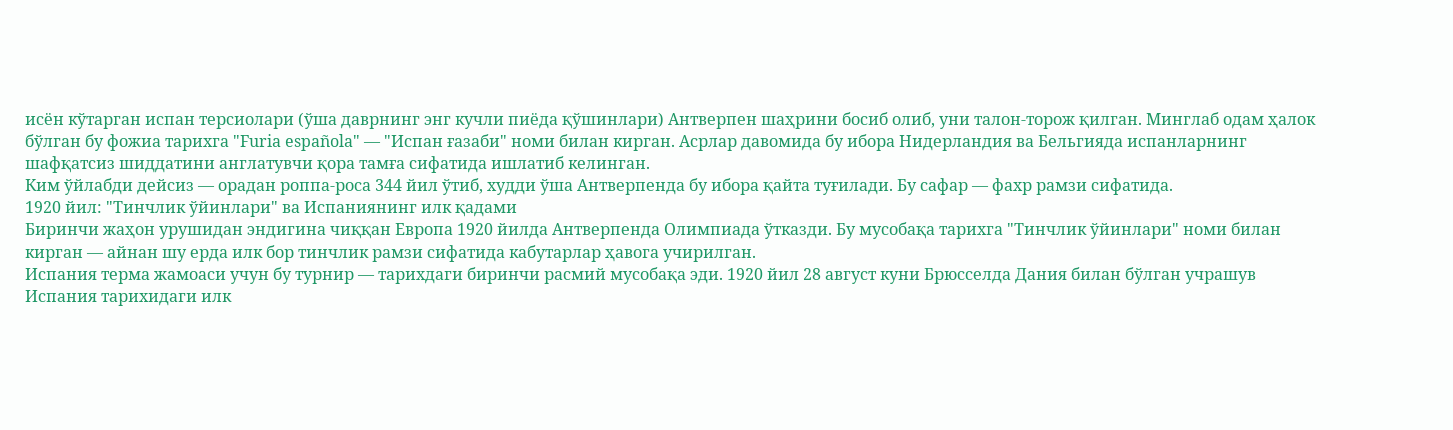исён кўтарган испан терсиолари (ўша даврнинг энг кучли пиёда қўшинлари) Антверпен шаҳрини босиб олиб, уни талон-торож қилган. Минглаб одам ҳалок бўлган бу фожиа тарихга "Furia española" — "Испан ғазаби" номи билан кирган. Асрлар давомида бу ибора Нидерландия ва Бельгияда испанларнинг шафқатсиз шиддатини англатувчи қора тамға сифатида ишлатиб келинган.
Ким ўйлабди дейсиз — орадан роппа-роса 344 йил ўтиб, худди ўша Антверпенда бу ибора қайта туғилади. Бу сафар — фахр рамзи сифатида.
1920 йил: "Тинчлик ўйинлари" ва Испаниянинг илк қадами
Биринчи жаҳон урушидан эндигина чиққан Европа 1920 йилда Антверпенда Олимпиада ўтказди. Бу мусобақа тарихга "Тинчлик ўйинлари" номи билан кирган — айнан шу ерда илк бор тинчлик рамзи сифатида кабутарлар ҳавога учирилган.
Испания терма жамоаси учун бу турнир — тарихдаги биринчи расмий мусобақа эди. 1920 йил 28 август куни Брюсселда Дания билан бўлган учрашув Испания тарихидаги илк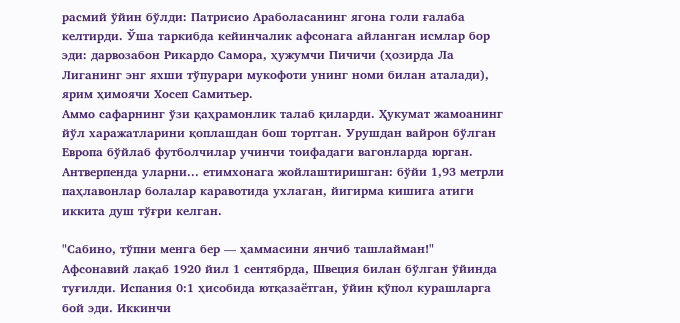расмий ўйин бўлди: Патрисио Араболаcанинг ягона голи ғалаба келтирди. Ўша таркибда кейинчалик афсонага айланган исмлар бор эди: дарвозабон Рикардо Самора, ҳужумчи Пичичи (ҳозирда Ла Лиганинг энг яхши тўпурари мукофоти унинг номи билан аталади), ярим ҳимоячи Хосеп Самитьер.
Аммо сафарнинг ўзи қаҳрамонлик талаб қиларди. Ҳукумат жамоанинг йўл харажатларини қоплашдан бош тортган. Урушдан вайрон бўлган Европа бўйлаб футболчилар учинчи тоифадаги вагонларда юрган. Антверпенда уларни... етимхонага жойлаштиришган: бўйи 1,93 метрли паҳлавонлар болалар каравотида ухлаган, йигирма кишига атиги иккита душ тўғри келган.

"Сабино, тўпни менга бер — ҳаммасини янчиб ташлайман!"
Афсонавий лақаб 1920 йил 1 сентябрда, Швеция билан бўлган ўйинда туғилди. Испания 0:1 ҳисобида ютқазаётган, ўйин қўпол курашларга бой эди. Иккинчи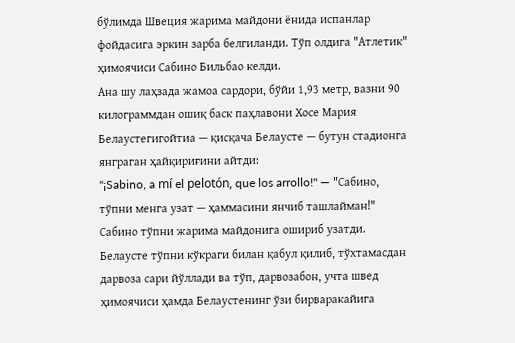бўлимда Швеция жарима майдони ёнида испанлар фойдасига эркин зарба белгиланди. Тўп олдига "Атлетик" ҳимоячиси Сабино Бильбао келди.
Ана шу лаҳзада жамоа сардори, бўйи 1,93 метр, вазни 90 килограммдан ошиқ баск паҳлавони Хосе Мария Белаустегигойтиа — қисқача Белаусте — бутун стадионга янграган ҳайқириғини айтди:
"¡Sabino, a mí el pelotón, que los arrollo!" — "Сабино, тўпни менга узат — ҳаммасини янчиб ташлайман!"
Сабино тўпни жарима майдонига ошириб узатди. Белаусте тўпни кўкраги билан қабул қилиб, тўхтамасдан дарвоза сари йўллади ва тўп, дарвозабон, учта швед ҳимоячиси ҳамда Белаустенинг ўзи бирваракайига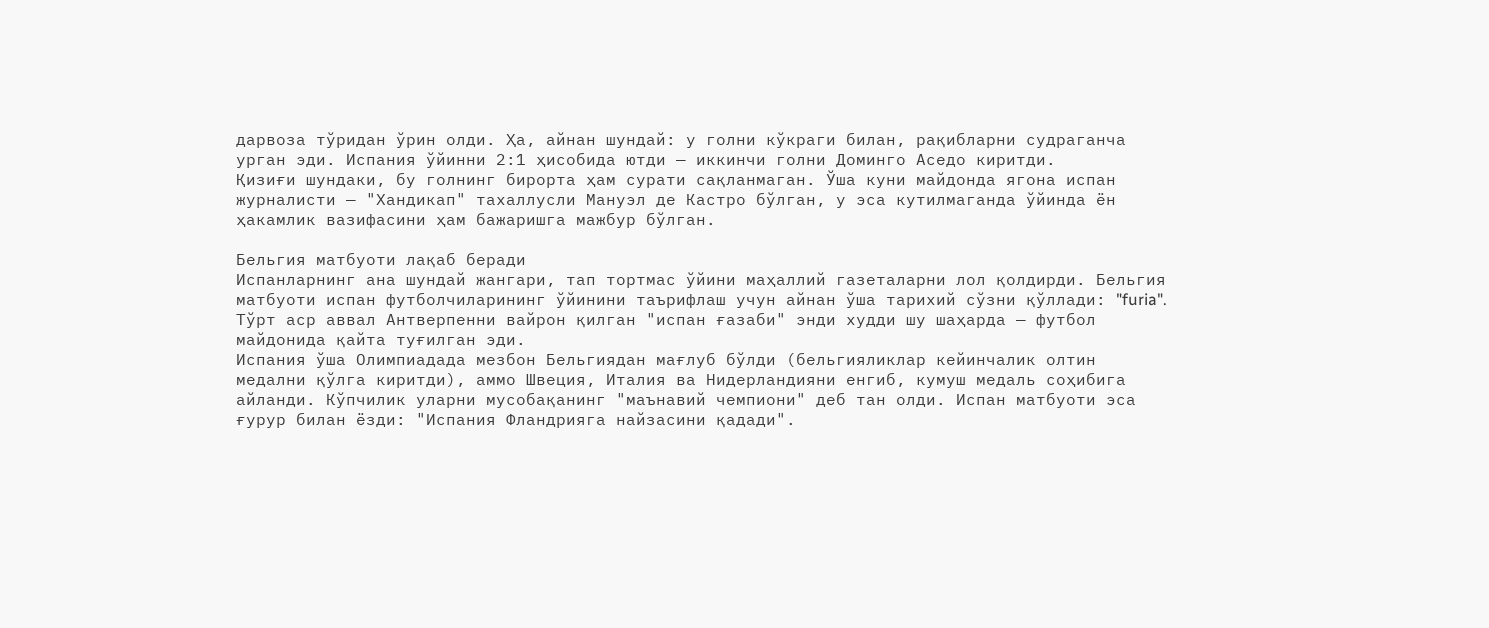дарвоза тўридан ўрин олди. Ҳа, айнан шундай: у голни кўкраги билан, рақибларни судраганча урган эди. Испания ўйинни 2:1 ҳисобида ютди — иккинчи голни Доминго Аседо киритди.
Қизиғи шундаки, бу голнинг бирорта ҳам сурати сақланмаган. Ўша куни майдонда ягона испан журналисти — "Хандикап" тахаллусли Мануэл де Кастро бўлган, у эса кутилмаганда ўйинда ён ҳакамлик вазифасини ҳам бажаришга мажбур бўлган.

Бельгия матбуоти лақаб беради
Испанларнинг ана шундай жангари, тап тортмас ўйини маҳаллий газеталарни лол қолдирди. Бельгия матбуоти испан футболчиларининг ўйинини таърифлаш учун айнан ўша тарихий сўзни қўллади: "furia". Тўрт аср аввал Антверпенни вайрон қилган "испан ғазаби" энди худди шу шаҳарда — футбол майдонида қайта туғилган эди.
Испания ўша Олимпиадада мезбон Бельгиядан мағлуб бўлди (бельгияликлар кейинчалик олтин медални қўлга киритди), аммо Швеция, Италия ва Нидерландияни енгиб, кумуш медаль соҳибига айланди. Кўпчилик уларни мусобақанинг "маънавий чемпиони" деб тан олди. Испан матбуоти эса ғурур билан ёзди: "Испания Фландрияга найзасини қадади".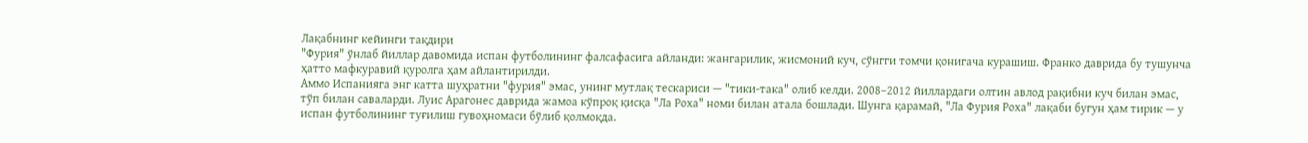Лақабнинг кейинги тақдири
"Фурия" ўнлаб йиллар давомида испан футболининг фалсафасига айланди: жангарилик, жисмоний куч, сўнгги томчи қонигача курашиш. Франко даврида бу тушунча ҳатто мафкуравий қуролга ҳам айлантирилди.
Аммо Испанияга энг катта шуҳратни "фурия" эмас, унинг мутлақ тескариси — "тики-така" олиб келди. 2008–2012 йиллардаги олтин авлод рақибни куч билан эмас, тўп билан саваларди. Луис Арагонес даврида жамоа кўпроқ қисқа "Ла Роха" номи билан атала бошлади. Шунга қарамай, "Ла Фурия Роха" лақаби бугун ҳам тирик — у испан футболининг туғилиш гувоҳномаси бўлиб қолмоқда.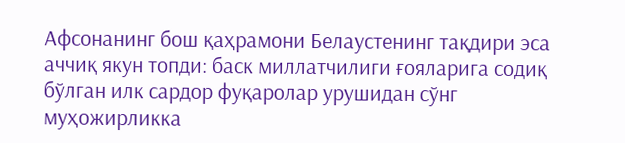Афсонанинг бош қаҳрамони Белаустенинг тақдири эса аччиқ якун топди: баск миллатчилиги ғояларига содиқ бўлган илк сардор фуқаролар урушидан сўнг муҳожирликка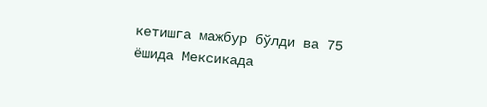кетишга мажбур бўлди ва 75 ёшида Мексикада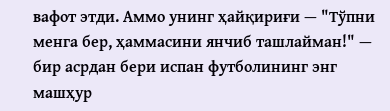вафот этди. Аммо унинг ҳайқириғи — "Тўпни менга бер, ҳаммасини янчиб ташлайман!" — бир асрдан бери испан футболининг энг машҳур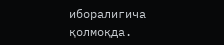иборалигича қолмоқда.